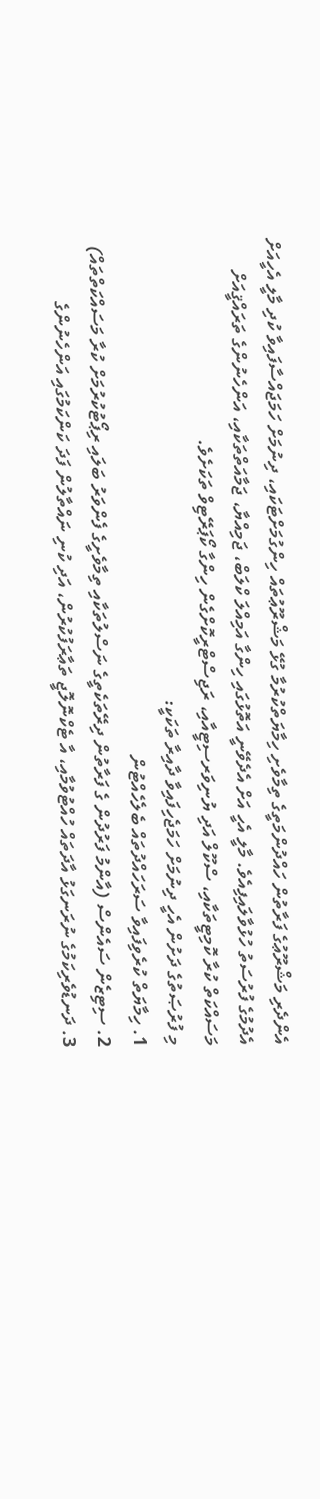އެންދެރި މަޝްރޫޢުގެ ފަރާތުން ހައްދުންމަތީގެ ތިމާވެށި ހިމާޔަތްކުރުމާ ގުޅޭ މަޝްރޫޢުތައް ހިންގުމަށްޓަކައި، ދިނުމަށް ހަމަޖައްސާފައިވާ ކުދި މާލީ އެހީއަށް އެދުމުގެ ފުރުސަތު ހުޅުވާލައިފިއެވެ. މާލީ އެހީ އަށް އެދެވޭނީ އަތޮޅުގައި ހިންގާ އަމިއްލަ ކްލަބް، ޖަމިއްޔާ، ޖަމާއަތްތަކާއި، އަންހެނުންގެ ތަރައްޤީއަށް މަސައްކަތް ކުރާ ކޮމިޓީތަކާއި، ސްކޫލް އަދި ޔުނިވަރސިޓީއާއި، ރަޖިސްޓްރީކޮށްގެން ހިންގާ ކޯޕަރޭޓިވް ތަކަށެވެ.
މި ފުރުޞަތުގެ ދަށުން އެހީ ދިނުމަށް ހަމަޖެހިފައިވާ ދާއިރާ ތަކަކީ:
1. ހިމާޔަތް ކުރެވިފައިވާ ސަރަހައްދުތައް ބެލެހެއްޓުން
2. ސިޓިޒެން ސައެންސް (އާންމު ފަރުދުން ގެ ފަރާތުން ދިރޭތަކެތީގެ ނަސްލުތަކާއި ތިމާވެށީގެ ފެންވަރު ބަލައި ރިޕޯޓުކުރުމަށް ކުރާ މަސައްކަތްތައް)
3. ދަނޑުވެރިކަމުގެ ނުރަނގަޅު އާދަތައް ހުއްޓުވުމާއި، އާ ޓެކްނޮލޮޖީ ތަޢާރަފުކުރުން، އަދި ކުނި ނައްތާލުން ފަދަ ކަންކަމުގައި އަންހެނުންގެ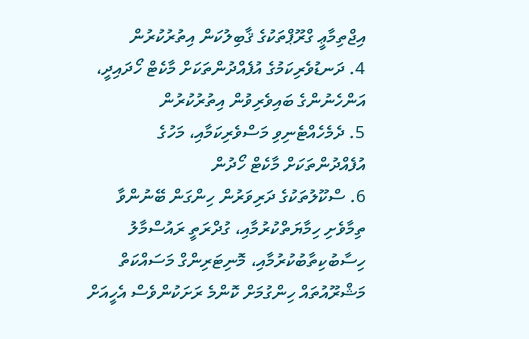އިޖްތިމާޢީ ގްރޫޕްތަކުގެ ޤާބިލުކަން އިތުރުކުރުން
4. ދަނޑުވެރިކަމުގެ އުފެއްދުންތަކަށް މާކެޓް ހޯދައިދީ، އަންހެނުންގެ ބައިވެރިވުން އިތުރުކުރުން
5. ދެމެހެއްޓެނިވި މަސްވެރިކަމާއި، މަހުގެ އުފެއްދުންތަކަށް މާކެޓް ހޯދުން
6. ސްކޫލުތަކުގެ ދަރިވަރުން ހިންގަން ބޭނުންވާ ތިމާވެށި ހިމާޔަތްކުރުމާއި، ގުދްރަތީ ރައުސްމާލު ހިސާބުކިތާބުކުރުމާއި، މޮނިޓަރިންގް މަސައްކަތް
މަޝްރޫއުތައް ހިންގުމަށް ކޮންމެ ރަށަކުންވެސް އެހީއަށް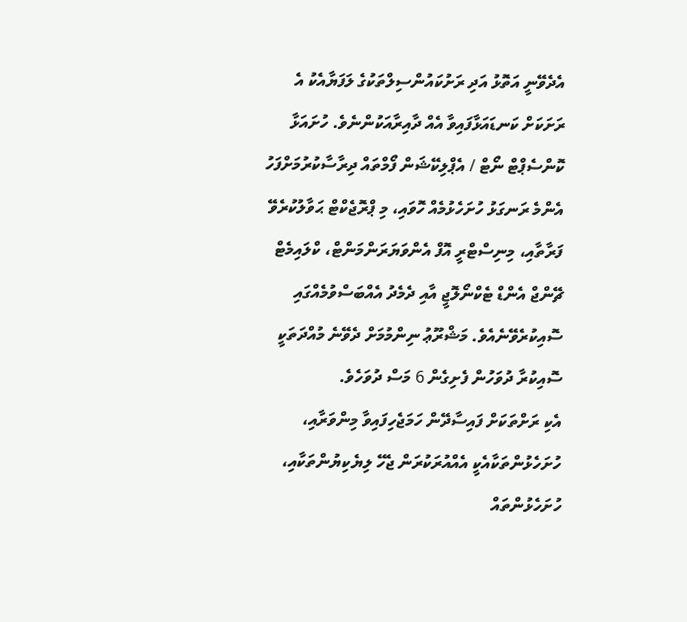އެދެވޭނީ އަތޮޅު އަދި ރަށުކައުންސިލްތަކުގެ ލަފަޔާއެކު އެ ރަށަކަށް ކަނޑައަޅާފައިވާ އެއް ދާއިރާއަކުންނެވެ. ހުށައަޅާ ކޮންސެޕްޓް ނޯޓް / އެޕްލިކޭޝަން ފޯމްތައް ދިރާސާކުރުމަށްފަހު އެންމެ ރަނގަޅު ހުށަހެޅުމެއް ހޮވައި، މި ޕްރޮޖެކްޓް ޙަވާލުކުރެވޭ ފަރާތާއި، މިނިސްޓްރީ އޮފް އެންވަޔަރަންމަންޓް، ކްލައިމެޓް ޗޭންޖް އެންޑް ޓެކްނޯލޮޖީ އާއި ދެމެދު އެއްބަސްވުމެއްގައި ސޮއިކުރެވޭނެއެވެ. މަޝްރޫޢު ނިންމުމަށް ދެވޭނެ މުއްދަތަކީ ސޮއިކުރާ ދުވަހުން ފެށިގެން 6 މަސް ދުވަހެވެ.
އެކި ރަށްތަކަށް ފައިސާދޭން ހަމަޖެހިފައިވާ މިންވަރާއި، ހުށަހެޅުންތަކާއެކީ އެއްއުރަކުރަން ޖެހޭ ލިޔެކިޔުންތަކާއި، ހުށަހެޅުންތައް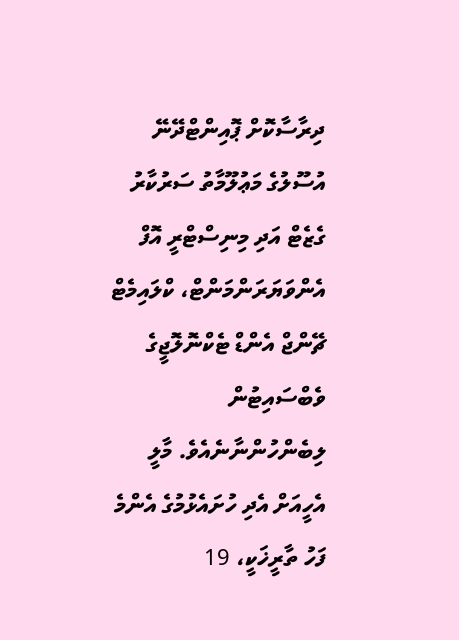ދިރާސާކޮށް ޕޮއިންޓްދޭނޭ އުސޫލުގެ މަޢުލޫމާތު ސަރުކާރު ގެޒެޓް އަދި މިނިސްޓްރީ އޮފް އެންވަޔަރަންމަންޓް، ކްލައިމެޓް ޗޭންޖް އެންޑް ޓެކްނޮލޮޖީގެ ވެބްސައިޓުން ލިބެންހުންނާނެއެވެ. މާލީ އެހީއަށް އެދި ހުށައެޅުމުގެ އެންމެ ފަހު ތާރީޚަކީ، 19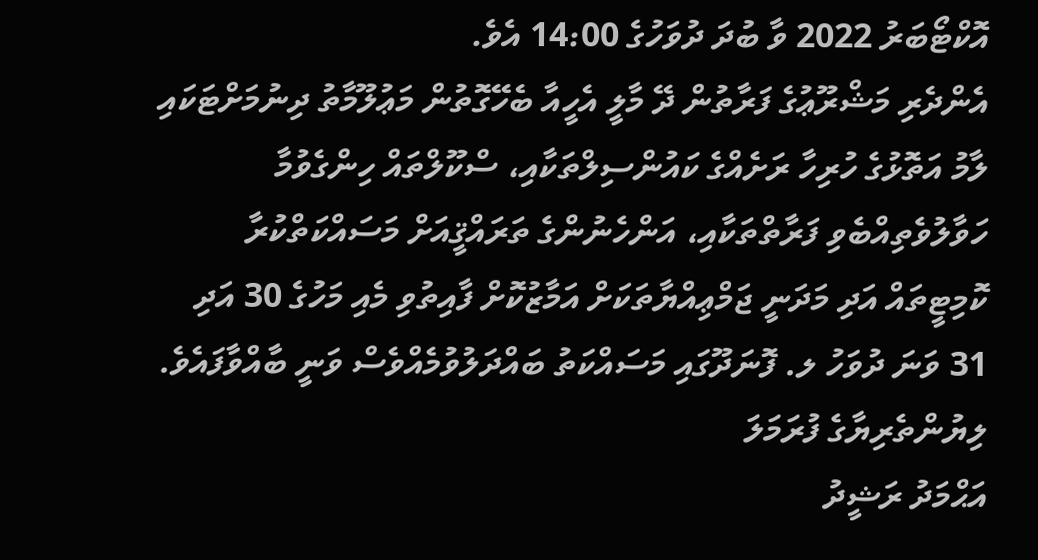އޮކްޓޯބަރު 2022 ވާ ބުދަ ދުވަހުގެ 14:00 އެވެ.
އެންދެރި މަޝްރޫޢުގެ ފަރާތުން ދޭ މާލީ އެހީއާ ބެހޭގޮތުން މަޢުލޫމާތު ދިނުމަށްޓަކައި ލާމު އަތޮޅުގެ ހުރިހާ ރަށެއްގެ ކައުންސިލްތަކާއި، ސްކޫލްތައް ހިންގެވުމާ ހަވާލުވެތިއްބެވި ފަރާތްތަކާއި، އަންހެނުންގެ ތަރައްޤީއަށް މަސައްކަތްކުރާ ކޮމިޓީތައް އަދި މަދަނީ ޖަމްޢިއްޔާތަކަށް އަމާޒުކޮށް ފާއިތުވި މެއި މަހުގެ 30 އަދި 31 ވަނަ ދުވަހު ލ. ފޮނަދޫގައި މަސައްކަތު ބައްދަލުވުމެއްވެސް ވަނީ ބާއްވާފައެވެ.
ލިޔުންތެރިޔާގެ ފުރަމަލަ
އަޙްމަދު ރަޝީދު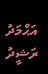އަޙްމަދު ރަޝީދު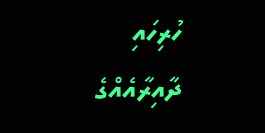ހުރިހައި ދާއިރާއެއްގެ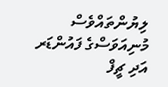ލިޔުންތައްވެސް މުނިއަވަސްގެ ފައުންޑަރ އަދި ޗީފް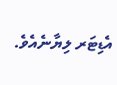އެޑިޓަރ ލިޔާނެއެވެ.